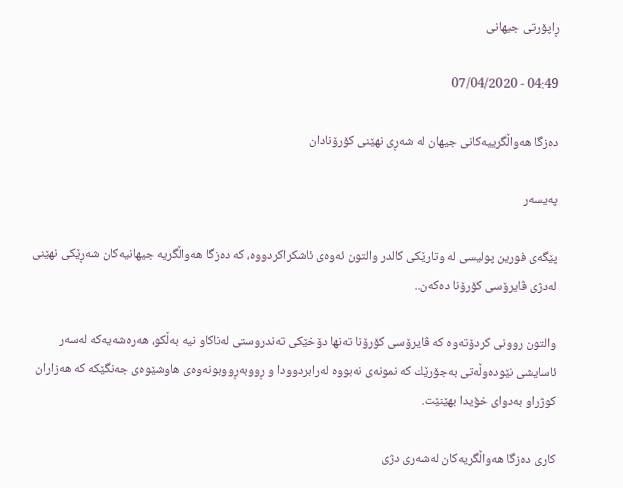ڕاپۆرتی جیهانی

04:49 - 07/04/2020

ده‌زگا هه‌واڵگرییه‌كانی جیهان لە شەڕی نهێنی كۆرۆنادان‌

پەیسەر

پێگه‌ی فورین پولیسی له‌ وتارێكی كالدر والتون ئه‌وه‌ی ئاشكراكردووه‌، كه‌ ده‌زگا هه‌واڵگریه‌ جیهانیه‌كان شه‌ڕێكی نهێنی له‌دژی ڤایرۆسی كۆرۆنا ده‌كه‌ن..

والتون روونی كردۆته‌وه‌ كه‌ ڤایرۆسی كۆرۆنا ته‌نها دۆخێكی ته‌ندروستی له‌ناكاو نیه‌ به‌ڵكو، هه‌ره‌شه‌یه‌كه‌ له‌سه‌ر ئاسایشی نێوده‌وڵه‌تی به‌جۆرێك كه‌ نمونه‌ی نه‌بووه‌ له‌رابردوودا و ڕووبه‌ڕووبونه‌وه‌ی هاوشێوه‌ی جه‌نگێكه‌ كه‌ هه‌زاران كوژراو به‌دوای خۆیدا بهێنێت.

كاری ده‌زگا هه‌واڵگریه‌كان له‌شه‌ری دژی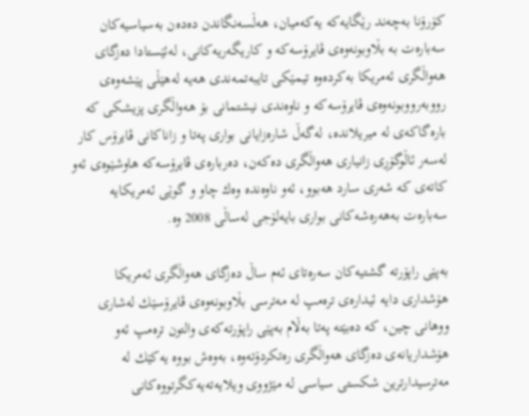كۆرۆنا به‌چه‌ند رێگایه‌كه‌ یه‌كه‌میان، هه‌ڵسه‌نگاندن ده‌ده‌ن به‌سیاسیه‌كان سه‌باره‌ت به‌ بڵاوبونه‌وه‌ی ڤایرۆسه‌كه‌ و كاریگه‌ریه‌كانی، له‌ئێستادا ده‌زگای هه‌واڵگری ئه‌مریكا به‌كرده‌وه‌ تیمێكی تایبه‌تمه‌ندی هه‌یه‌ له‌هێڵی پێشه‌وه‌ی رووبه‌رووبونه‌وه‌ی ڤایرۆسه‌كه‌ و ناوه‌ندی نیشتمانی بۆ هه‌واڵگری پزیشكی كه‌ باره‌گاكه‌ی له‌ میریلانده‌، له‌گه‌ڵ شاره‌زایانی بواری په‌تا و زاناكانی ڤایرۆس كار له‌سه‌ر ئاڵوگۆڕی زانیاری هه‌واڵگری ده‌كه‌ن، ده‌رباره‌ی ڤایرۆسه‌كه‌ هاوشێوه‌ی ئه‌و كاته‌ی كه‌ شه‌ری سارد هه‌بوو، ئه‌و ناوه‌نده‌ وه‌ك چاو و گوێی ئه‌مریكایه‌ سه‌باره‌ت به‌هه‌ره‌شه‌كانی بواری بایه‌لۆجی له‌ساڵی 2008 وه‌.

به‌پێی راپۆرته‌ گشتیه‌كان سه‌ره‌تای ئه‌م ساڵ ده‌زگای هه‌واڵگری ئه‌مریكا هۆشداری دایه‌ ئیداره‌ی تره‌مپ له‌ مه‌ترسی بڵاوبونه‌وه‌ی ڤایرۆسێك له‌شاری ووهانی چین، كه‌ ده‌بێته‌ په‌تا به‌ڵام به‌پێی راپۆرته‌كه‌ی والتون تره‌مپ ئه‌و هۆشداریانه‌ی ده‌زگای هه‌واڵگری ره‌تكردۆته‌وه‌، به‌وه‌ش بووه‌ یه‌كێك له‌ مه‌ترسیدارترین شكستی سیاسی له‌ مێژووی ویلایه‌ته‌یه‌كگرتووه‌كانی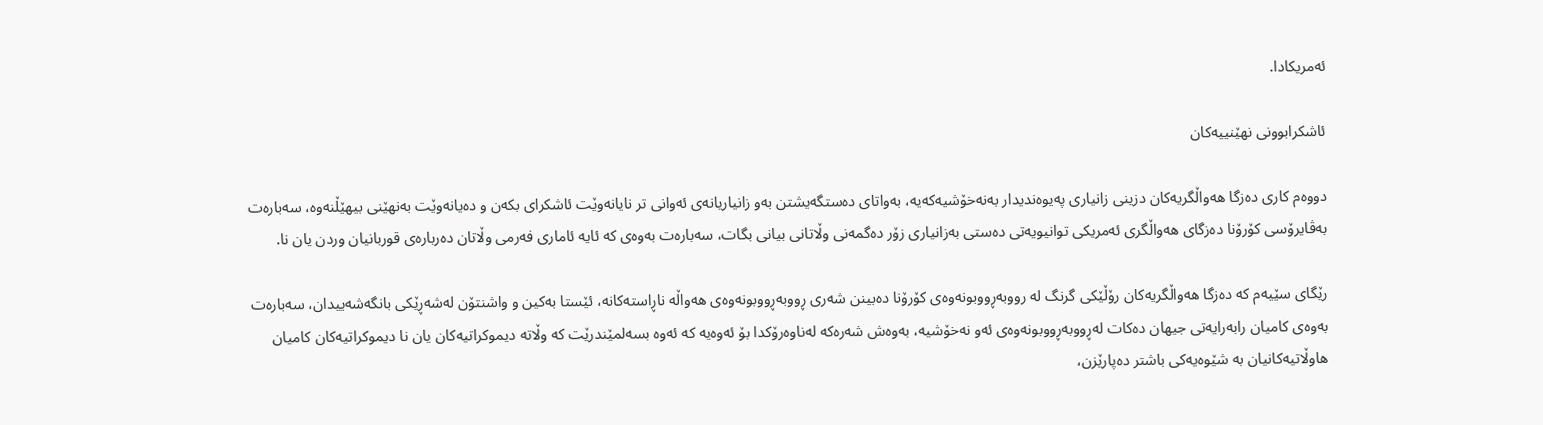ئه‌مریكادا.

ئاشكرابوونی نهێنییه‌كان

دووه‌م كاری ده‌زگا هه‌واڵگریه‌كان دزینی زانیاری په‌یوه‌ندیدار به‌نه‌خۆشیه‌كه‌یه‌، به‌واتای ده‌ستگه‌یشتن به‌و زانیاریانه‌ی ئه‌وانی تر نایانه‌وێت ئاشكرای بكه‌ن و ده‌یانه‌وێت به‌نهێنی بیهێڵنه‌وه‌، سه‌باره‌ت به‌ڤایرۆسی كۆرۆنا ده‌زگای هه‌واڵگری ئه‌مریكی توانیویه‌تی ده‌ستی به‌زانیاری زۆر ده‌گمه‌نی وڵاتانی بیانی بگات، سه‌باره‌ت به‌وه‌ی كه‌ ئایه‌ ئاماری فه‌رمی وڵاتان ده‌رباره‌ی قوربانیان وردن یان نا.

رێگای سێیه‌م كه‌ ده‌زگا هه‌واڵگریه‌كان رۆڵێكی گرنگ له‌ رووبه‌ڕووبونه‌وه‌ی كۆرۆنا ده‌بینن شه‌ری ڕووبه‌ڕووبونه‌وه‌ی هه‌واڵه‌ ناڕاسته‌كانه‌، ئێستا به‌كین و واشنتۆن له‌شه‌ڕێكی بانگه‌شه‌ییدان، سه‌باره‌ت به‌وه‌ی كامیان رابه‌رایه‌تی جیهان ده‌كات له‌ڕووبه‌ڕووبونه‌وه‌ی ئه‌و نه‌خۆشیه‌، به‌وه‌ش شه‌ره‌كه‌ له‌ناوه‌رۆكدا بۆ ئه‌وه‌یه‌ كه‌ ئه‌وه‌ بسه‌لمێندرێت كه‌ وڵاته‌ دیموكراتیه‌كان یان نا دیموكراتیه‌كان كامیان هاوڵاتیه‌كانیان به‌ شێوه‌یه‌كی باشتر ده‌پارێزن،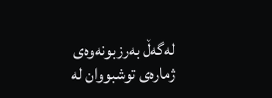له‌گه‌ڵ به‌رزبونه‌وه‌ی ژماره‌ی توشبووان له‌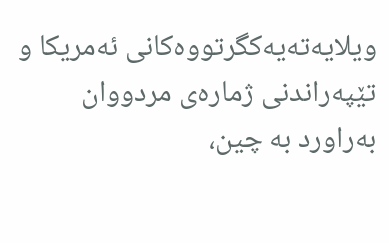ویلایه‌ته‌یه‌كگرتووه‌كانی ئه‌مریكا و تێپه‌راندنی ژماره‌ی مردووان به‌راورد به‌ چین،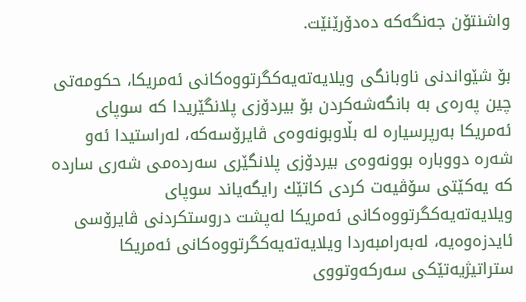واشنتۆن جه‌نگه‌كه‌ ده‌دۆرێنێت.

بۆ شێواندنی ناوبانگی ویلایه‌ته‌یه‌كگرتووه‌كانی ئه‌مریكا، حكومه‌تی چین په‌ره‌ی به‌ بانگه‌شه‌كردن بۆ بیردۆزی پلانگێریدا كه‌ سوپای ئه‌مریكا به‌رپرسیاره‌ له‌ بڵاوبونه‌وه‌ی ڤایرۆسه‌كه‌، له‌راستیدا ئه‌و شه‌ره‌ دووباره‌ بوونه‌وه‌ی بیردۆزی پلانگێری سه‌رده‌می شه‌ری سارده‌ كه‌ یه‌كێتی سۆڤیه‌ت كردی كاتێك رایگه‌یاند سوپای ویلایه‌ته‌یه‌كگرتووه‌كانی ئه‌مریكا له‌پشت دروستكردنی ڤایرۆسی ئایدزه‌وه‌یه‌، له‌به‌رامبه‌ردا ویلایه‌ته‌یه‌كگرتووه‌كانی ئه‌مریكا ستراتیژیه‌تێكی سه‌ركه‌وتووی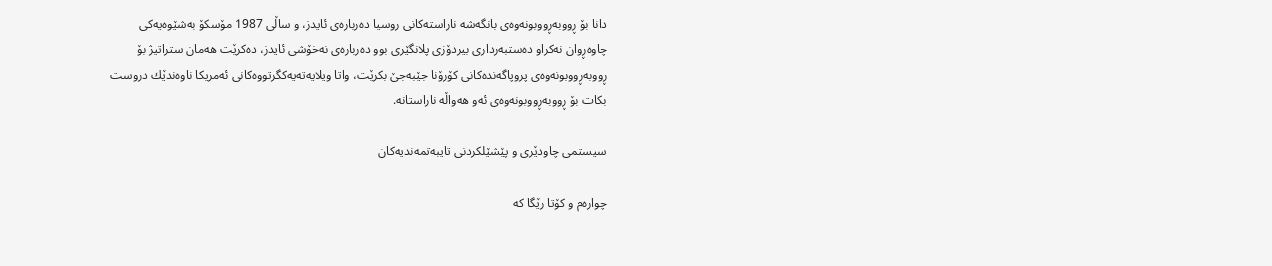دانا بۆ ڕووبه‌ڕووبونه‌وه‌ی بانگه‌شه‌ ناراسته‌كانی روسیا ده‌رباره‌ی ئایدز، و ساڵی 1987 مۆسكۆ به‌شێوه‌یه‌كی چاوه‌ڕوان نه‌كراو ده‌ستبه‌رداری بیردۆزی پلانگێری بوو ده‌رباره‌ی نه‌خۆشی ئایدز، ده‌كرێت هه‌مان ستراتیژ بۆ ڕووبه‌ڕووبونه‌وه‌ی پروپاگه‌نده‌كانی كۆرۆنا جێبه‌جێ بكرێت، واتا ویلایه‌ته‌یه‌كگرتووه‌كانی ئه‌مریكا ناوه‌ندێك دروست بكات بۆ ڕووبه‌ڕووبونه‌وه‌ی ئه‌و هه‌واڵه‌ ناراستانه‌.

سیستمی چاودێری و پێشێلكردنی تایبه‌تمه‌ندیه‌كان

چواره‌م و كۆتا رێگا كه‌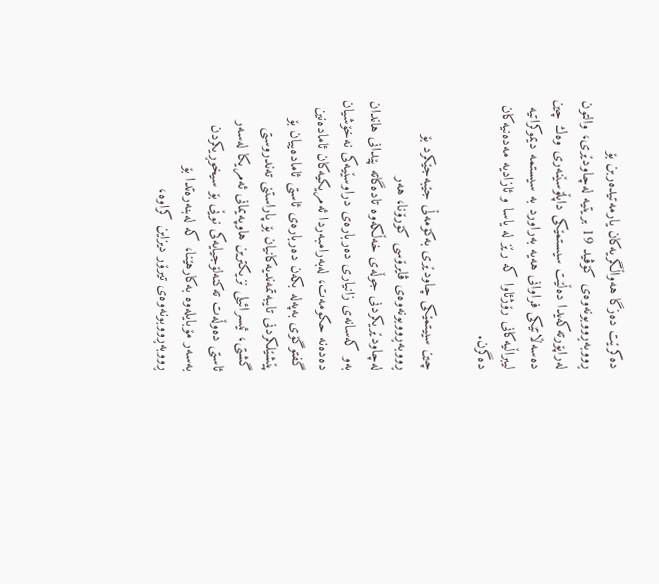ده‌كرێت ده‌زگا هه‌واڵگریه‌كان یارمه‌تیده‌ربن بۆ ڕووبه‌ڕووبونه‌وه‌ی كۆڤید 19 بریتیه‌ له‌چاودێری، والتون له‌راپۆرته‌كه‌یدا ده‌ڵێت سیستمێكی داپڵۆسێنه‌ری وه‌ك چین ده‌سه‌ڵاتێكی فراوانی هه‌یه‌ به‌راورد به‌ سیستمه‌ دیموكراتیه‌ لیبراڵیه‌كانی رۆژئاوا كه‌ رێز له‌ یاسا و ئازادیه‌ مه‌ده‌نیه‌كان ده‌گرن.

چین سییتمێكی چاودێری به‌كۆمه‌ڵی جێبه‌جێكرد بۆ ڕووبه‌ڕووبونه‌وه‌ی ڤایرۆسی كۆرۆنا، هه‌ر له‌چاودێریكردنی جوڵه‌ی خه‌ڵكه‌وه‌ تاده‌گاته‌ پێدانی هاندان به‌و كه‌سانه‌ی زانیاری ده‌رباره‌ی دراوسێیه‌كی نه‌خۆشیان ده‌ده‌نه‌ حكومه‌ت، له‌به‌رامبه‌ردا ئه‌مریكیه‌كان ئاماده‌نین گفتوگۆی به‌په‌له‌ بكه‌ن ده‌رباره‌ی ئاستی ئاماده‌ییان بۆ پێشێلكردنی تایبه‌تمه‌ندیه‌كانیان بۆ پاراستنی ته‌ندروستی گشتی، ئیسرائیلی نزیكترین هاوپه‌یمانی ئه‌مریكا له‌سه‌ر ئاستی ده‌وڵه‌ت ته‌كنه‌لۆجیایه‌كی نوێی بۆ سیخوڕیكردن به‌سه‌ر مۆبایله‌وه‌ به‌كارهێنا، كه‌ له‌بنه‌ره‌تدا بۆ ڕووبه‌ڕووبونه‌وه‌ی تیرۆر دیزاین كراوه‌،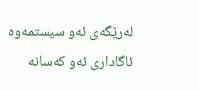له‌رێگه‌ی ئه‌و سیستمه‌وه‌ ئاگاداری ئه‌و كه‌سانه‌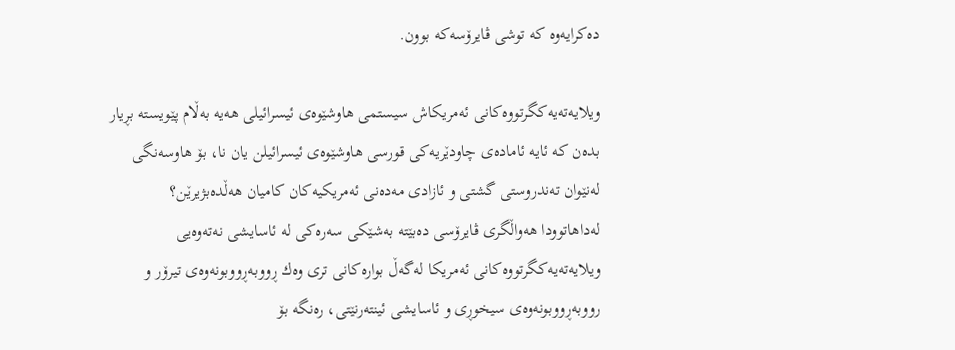ده‌كرایه‌وه‌ كه‌ توشی ڤایرۆسه‌كه‌ بوون.

ویلایه‌ته‌یه‌كگرتووه‌كانی ئه‌مریكاش سیستمی هاوشێوه‌ی ئیسرائیلی هه‌یه‌ به‌ڵام پێویسته‌ بڕیار بده‌ن كه‌ ئایه‌ ئاماده‌ی چاودێریه‌كی قورسی هاوشێوه‌ی ئیسرائیلن یان نا، بۆ هاوسه‌نگی له‌نێوان ته‌ندروستی گشتی و ئازادی مه‌ده‌نی ئه‌مریكیه‌كان كامیان هه‌ڵده‌بژیرێن؟
له‌داهاتوودا هه‌واڵگری ڤایرۆسی ده‌بێته‌ به‌شێكی سه‌ره‌كی له‌ ئاسایشی نه‌ته‌وه‌یی ویلایه‌ته‌یه‌كگرتووه‌كانی ئه‌مریكا له‌گه‌ڵ بواره‌كانی تری وه‌ك ڕووبه‌ڕووبونه‌وه‌ی تیرۆر و رووبه‌ڕووبونه‌وه‌ی سیخوڕی و ئاسایشی ئینته‌رنێتی، ره‌نگه‌ بۆ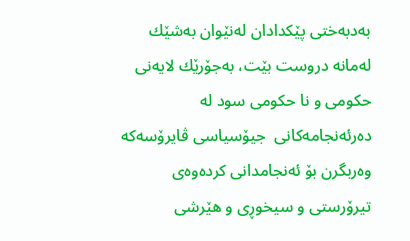به‌دبه‌ختی پێكدادان له‌نێوان به‌شێك له‌مانه‌ دروست بێت، به‌جۆرێك لایه‌نی حكومی و نا حكومی سود له‌ ده‌رئه‌نجامه‌كانی  جیۆسیاسی ڤایرۆسه‌كه‌ وه‌ربگرن بۆ ئه‌نجامدانی كرده‌وه‌ی تیرۆرستی و سیخوڕی و هێرشی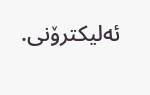ئه‌لیكترۆنی.